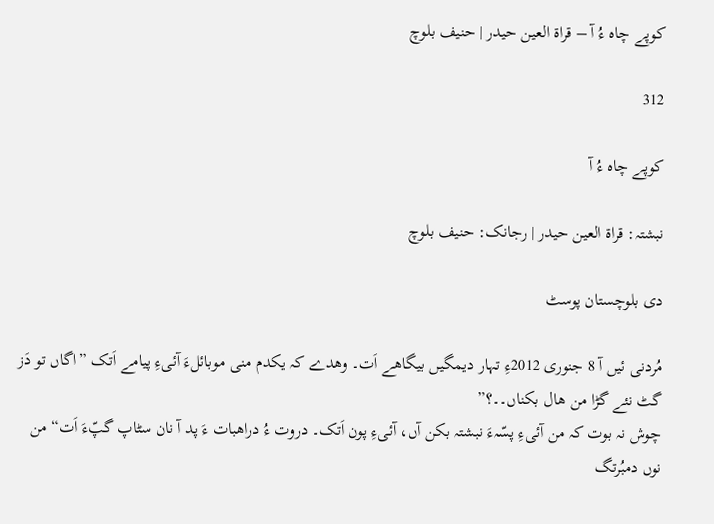کوپے چاہ ءُ آ – قراۃ العین حیدر | حنیف بلوچ

312

کوپے چاہ ءُ آ

نبشتہ: قراۃ العین حیدر | رجانک: حنیف بلوچ

دی بلوچستان پوسٹ

مُردنی ئیں آ 8 جنوری 2012ءِ تہار دیمگیں بیگاھے اَت۔ وھدے کہ یکدم منی موبائلءَ آئیءِ پیامے اَتک ”اگاں تو دَز گٹ نئے گڑا من ھال بکناں۔۔؟”
چوش نہ بوت کہ من آئیءِ پسّہءَ نبشتہ بکن آں، آئیءِ پون اَتک۔ دروت ءُ دراھبات ءَ پد آ نان سٹاپ گپّءَ اَت“ من نوں دمبُرتگ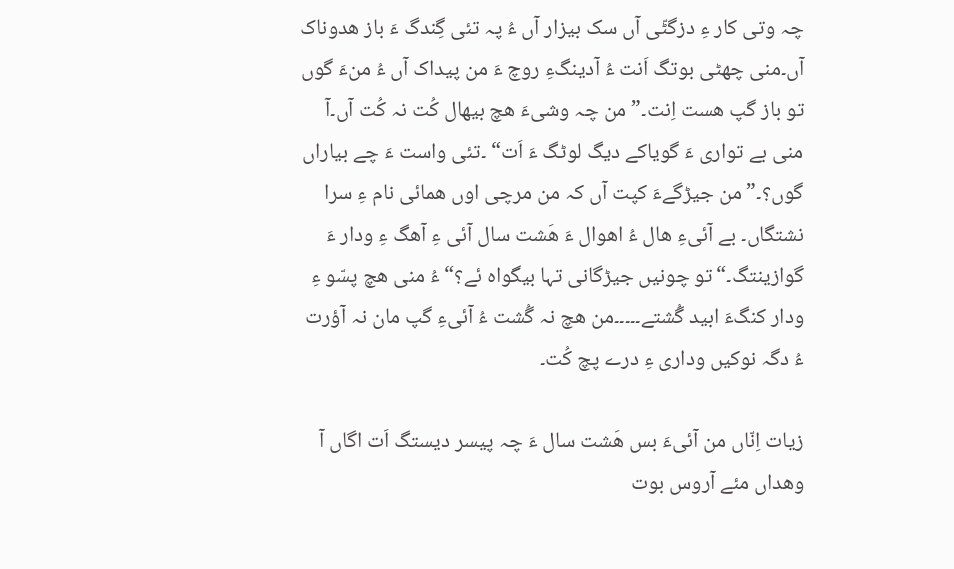چہ وتی کار ءِ دزگٹّی آں سک بیزار آں ءُ پہ تئی گِندگ ءَ باز ھدوناک آں۔منی چھٹی بوتگ اَنت ءُ آدینگءِ روچ ءَ من پیداک آں ءُ منءَ گوں تو باز گپ ھست اِنت۔”من چہ وشیءَ ھچ بیھال کُت نہ کُت آں۔آ منی بے تواری ءَ گویاکے دیگ لوٹگ ءَ اَت“ ۔تئی واست ءَ چے بیاراں گوں؟۔” من جیڑگےءَ کپت آں کہ من مرچی اوں ھمائی نام ءِ سرا نشتگاں۔ بے آئیءِ ھال ءُ اھوال ءَ ھَشت سال آئی ءِ آھگ ءِ ودار ءَ گوازینتگ۔“تو چونیں جیڑگانی تہا بیگواہ ئے؟“ ءُ منی ھچ پسّو ءِ ودار کنگءَ ابید گُشتے۔۔۔۔۔من ھچ نہ گُشت ءُ آئیءِ گپ مان نہ آؤرت ءُ دگہ نوکیں وداری ءِ درے پچ کُت۔

زیات اِنّاں من آئیءَ بس ھَشت سال ءَ چہ پیسر دیستگ اَت اگاں آ وھداں مئے آروس بوت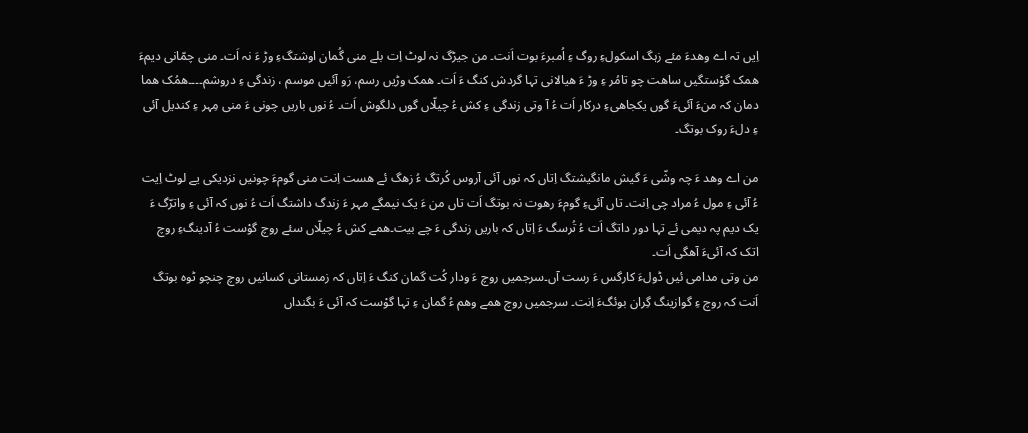اِیں تہ اے وھدءَ مئے زہگ اسکولءِ روگ ءِ اُمبرءَ بوت اَنت۔ من جیڑگ نہ لوٹ اِت بلے منی گُمان اوشتگءِ وڑ ءَ نہ اَت۔ منی چمّانی دیمءَ ھمک گوْستگیں ساھت چو تامُر ءِ وڑ ءَ ھیالانی تہا گردش کنگ ءَ اَت۔ ھمک وڑیں رسم، رَو آئیں موسم ، زندگی ءِ دروشم۔۔۔۔ھمُک ھما دمان کہ منءَ آئیءَ گوں یکجاھیءِ درکار اَت ءُ آ وتی زندگی ءِ کش ءُ چیلّاں گوں دلگوش اَت۔ ءُ نوں باریں چونی ءَ منی مِہر ءِ کندیل آئی ءِ دلءَ روک بوتگ۔

من اے وھد ءَ چہ وشّی ءَ گیش مانگیشتگ اِتاں کہ نوں آئی آروس کُرتگ ءُ زھگ ئے ھست اِنت منی گومءَ چونیں نزدیکی یے لوٹ اِیت ءُ آئی ءِ مول ءُ مراد چی اِنت۔ تاں آئیءِ گومءَ رھوت نہ بوتگ اَت تاں من ءَ یک نیمگے مہر ءَ زندگ داشتگ اَت ءُ نوں کہ آئی ءِ واترّگ ءَ یک دیم پہ دیمی ئے تہا دور داتگ اَت ءُ تُرسگ ءَ اِتاں کہ باریں زندگی ءَ چے بیت۔ھمے کش ءُ چیلّاں سئے روچ گوْست ءُ آدینگءِ روچ اتک کہ آئیءَ آھگی اَت۔
من وتی مدامی ئیں ڈولءَ کارگس ءَ رست آں۔سرجمیں روچ ءَ ودار کُت گمان کنگ ءَ اِتاں کہ زمستانی کسانیں روچ چنچو ٹوہ بوتگ اَنت کہ روچ ءِ گوازینگ گِران بوئگءَ اِنت۔ سرجمیں روچ ھمے وھم ءُ گمان ءِ تہا گوْست کہ آئی ءَ بگنداں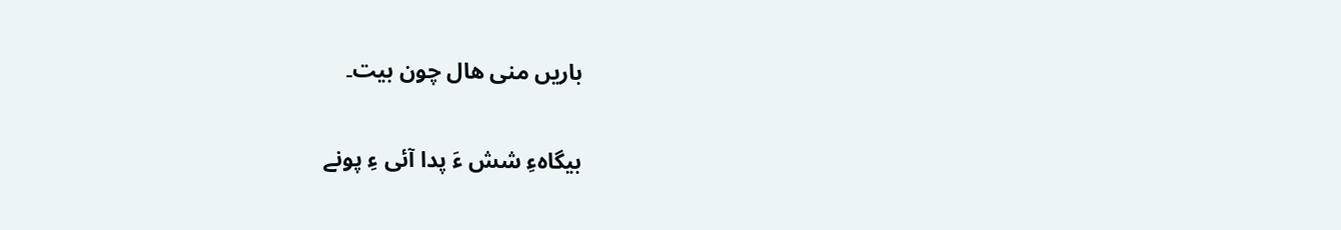باریں منی ھال چون بیت۔

بیگاہءِ شش ءَ پدا آئی ءِ پونے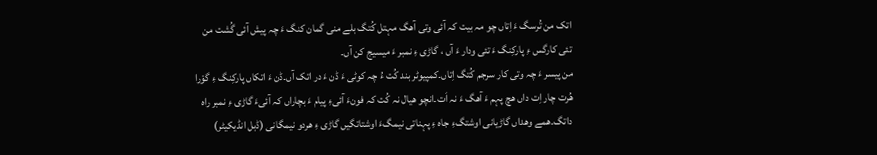اتک من تُرسگ ءَ اِتاں چو مہ بیت کہ آئی وتی آھگ مہتل کُتگ بلے منی گمان کنگ ءَ چہ پیش آئی گُشت من تئی کارگس ءِ پارکِنگ ءَ تئی ودار ءَ آں ، گاڑی ءِ نمبر ءَ میسیج کن آں۔
من پیسر ءَ چہ وتی کار سرجم کُتگ اِتاں۔کمپیوٹر بند کُت ءُ چہ کوٹی ءَ ڈن ءَ در اتک آں۔ڈن ءَ اتکاں پارکِنگ ءِ گوْرا ھُرت چار اِت داں ھچ پہم ءَ آھگ ءَ نہ اَت۔انچو ھیال نہ کُت کہ فونءَ آئیءِ پیام ءَ بچاراں کہ آئیءَ گاڑی ءِ نمبر راہ داتگ۔ھمے وھداں گاڑیانی اوشتگءِ جاہ ءِ پہناتی نیمگءَ اوشتاتگیں گاڑی ءِ ھردو نیمگانی (ڈبل انڈیکیٹر)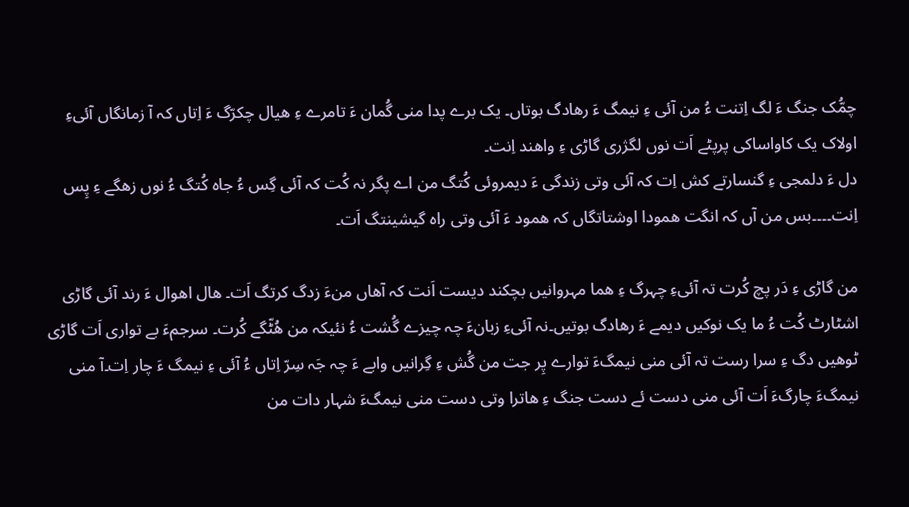چمُّک جنگ ءَ لگ اِتنت ءُ من آئی ءِ نیمگ ءَ رھادگ بوتاں۔ یک برے پدا منی گُمان ءَ تامرے ءِ ھیال چکرّگ ءَ اِتاں کہ آ زمانگاں آئیءِ اولاک یک کاواساکی پرپٹے اَت نوں لگژری گاڑی ءِ واھند اِنت۔
دل ءَ دلمجی ءِ گنسارتے کش اِت کہ آئی وتی زندگی ءَ دیمروئی کُتگ من اے پگر نہ کُت کہ آئی گِس ءُ جاہ کُتگ ءُ نوں زھگے ءِ پِس اِنت۔۔۔۔بس من آں کہ انگت ھمودا اوشتاتگاں کہ ھمود ءَ آئی وتی راہ گیشینتگ اَت۔

من گاڑی ءِ دَر پچ کُرت تہ آئیءِ چہرگ ءِ ھما مہروانیں بچکند دیست اَنت کہ آھاں منءَ زدگ کرتگ اَت۔ ھال اھوال ءَ رند آئی گاڑی اشٹارٹ کُت ءُ ما یک نوکیں دیمے ءَ رھادگ بوتیں۔نہ آئیءِ زبانءَ چہ چیزے گُشت ءُ نئیکہ من ھُٹّگے کُرت۔ سرجمءَ بے تواری اَت گاڑی ٹوھیں دگ ءِ سرا رست تہ آئی منی نیمگءَ توارے پِر جت من گُش ءِ گِرانیں وابے ءَ چہ جَہ سِرّ اِتاں ءُ آئی ءِ نیمگ ءَ چار اِت۔آ منی نیمگءَ چارگءَ اَت آئی منی دست ئے دست جنگ ءِ ھاترا وتی دست منی نیمگءَ شہار دات من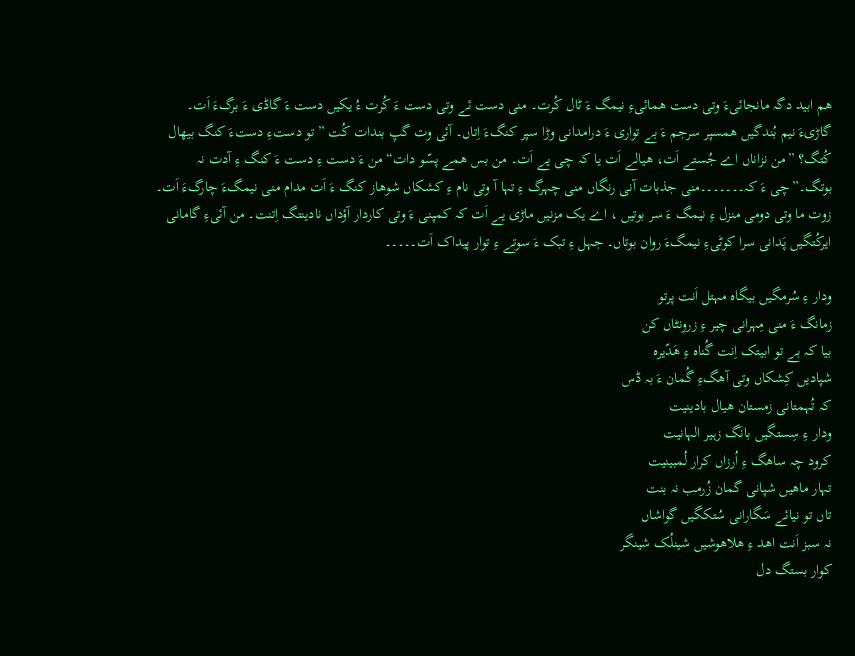ھم ابید دگہ مانجائیءَ وتی دست ھمائیءِ نیمگ ءَ ٹال کُرت۔ منی دست ئے وتی دست ءَ کُرت ءُ یکیں دست ءَ گاڈی ءَ برگءَ اَت۔
گاڑیءَ نیم بُندگیں ھمسپر سرجم ءَ بے تواری ءَ درامدانی وڑا سپر کنگءَ اِتاں۔ آئی وت گپ بندات کُت ”تو دستءِ دستءَ کنگ بیھال کُتگ؟ ”من نزاناں اے جُستے اَت، ھیالے اَت یا کہ چی یے اَت۔ من بس ھمے پسّو دات“من ءَ دست ءِ دست ءَ کنگ ءِ آدت نہ بوتگ۔”چی ءَ کہ۔۔۔۔۔۔۔منی جذبات آنی رنگاں منی چہرگ ءِ تہا آ وتی نام ءِ کشکاں شوھاز کنگ ءَ اَت مدام منی نیمگءَ چارگءَ اَت۔
زوت ما وتی دومی منزل ءِ نیمگ ءَ سر بوتیں ، اے یک مزنیں ماڑی یے اَت کہ کمپنی ءَ وتی کاردار آؤداں نادینتگ اِتنت۔ من آئیءِ گامانی ایرکُتگیں پَدانی سرا کوٹیءِ نیمگءَ روان بوتاں۔ جہل ءِ تبک ءَ سوتے ءِ توار پیداک اَت۔۔۔۔۔

ودار ءِ سُرمگیں بیگاہ مہتل اَنت پرتو
زمانگ ءَ منی مِہرانی چیر ءِ زرونٹاں کن
بیا کہ بے تو ابیتک اِنت گُناہ ءِ ھَدّیرہ
شپادیں کِشکاں وتی آھگءِ گُمان ءَ بہ ڈس
کہ تُہمتانی زمستان ھیال بادینیت
ودار ءِ سِستگیں بانَگ زہیر الہانیت
کرود چہ ساھگ ءِ اُرزاں کرار لُمبینیت
تہار ماھیں شپانی گمان زُرمب نہ بنت
تاں تو نیائے سَگارانی سُتکگیں گواشاں
نہ سبز اَنت اھد ءِ ھلاھوشیں شینلُک شینگر
کوار بستگ دل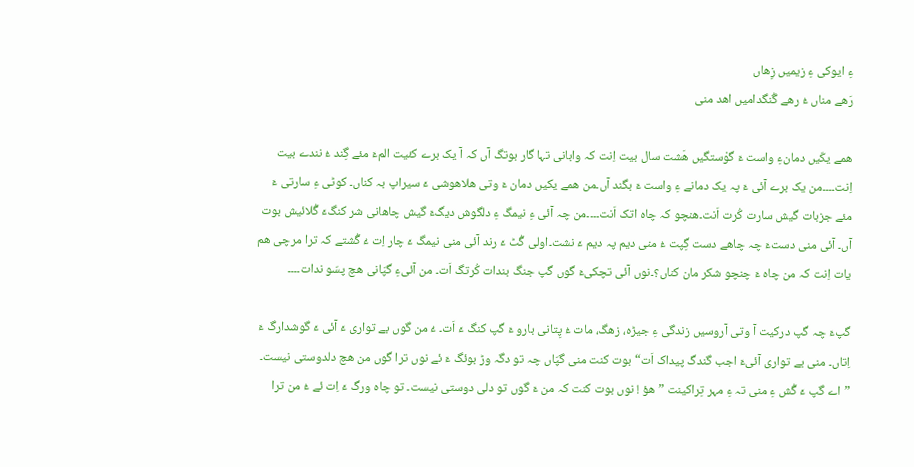ءِ ایوکی ءِ زیمیں زِھاں
رَھے مناں ءُ رھے گُنگدامیں اھد منی

ھمے یکّیں دمانءِ واست ءَ گوْستگیں ھَشت سال بیت اِنت کہ وابانی تہا گار بوتگ آں کہ آ یک برے کئیت المءَ مئے گِند ءُ نندے بیت اِنت۔۔۔۔من یک برے آئی ءَ پہ یک دمانے ءِ واست ءَ بگند آں۔من ھمے یکیں دمان ءَ وتی ھلاھوشی ءَ سیراپ بہ کناں۔ کوٹی ءِ سارتی ءَ مئے جزبات گیش سارت کُرت اَنت۔ھنچو کہ چاہ اتک اَنت۔۔۔۔من چہ آئی ءِ نیمگ ءِ دلگوش دیگءَ گیش چاھانی شر کنگءَ گُلائیش بوت آں۔ آئی منی دستءَ چہ چاھے دست گِپت ءُ منی دیم پہ دیم ءَ نشت۔اولی گُٹ ءَ رند آئی منی نیمگ ءَ چار اِت ءُ گُشتے کہ ترا مرچی ھم یات اِنت کہ من چاہ ءَ چنچو شکر مان کناں؟۔نوں آئی تچکیءَ گوں گپ جنگ بندات کُرتگ اَت۔ من آئیءِ گپّانی ھچ پسّو ندات۔۔۔۔

گپءَ چہ گپ درکیت آ وتی آروسیں زندگی ءِ جیڑہ، زھگ، مات ءُ پِتانی بارو ءَ گپ کنگ ءَ اَت۔ ءُ من گوں بے تواری ءَ آئی ءَ گوشدارگ ءَ اِتاں۔ منی بے تواری آئیءَ اجب گندگ پیداک اَت“ بوت کنت منی گپّاں چہ تو دگہ وڑ بوئگ ءَ ئے نوں ترا گوں من ھچ دلدوستی نیست۔ ”اے گپ ءَ گُش ءِ منی تہ ءِ مہر تِراکینت ”ھؤ ! نوں بوت کنت کہ من ءَ گوں تو دلی دوستی نیست۔ تو چاہ ورگ ءَ اِت ئے ءُ من ترا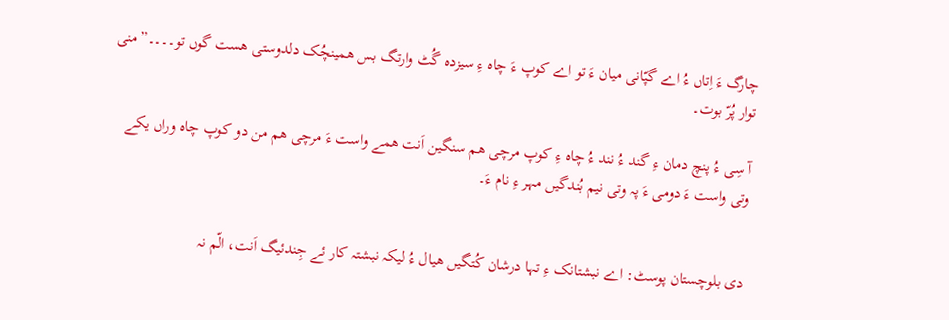چارگ ءَ اِتاں ءُ اے گپّانی میان ءَ تو اے کوپ ءَ چاہ ءِ سیزدہ گُٹ وارتگ بس ھمینچُک دلدوستی ھست گوں تو۔۔۔۔”منی توار پُرّ بوت۔

آ سِی ءُ پنچ دمان ءِ گند ءُ نند ءُ چاہ ءِ کوپ مرچی ھم سنگین اَنت ھمے واست ءَ مرچی ھم من دو کوپ چاہ وراں یکے وتی واست ءَ دومی ءَ پہ وتی نیم بُندگیں مہر ءِ نام ءَ۔


دی بلوچستان پوسٹ: اے نبشتانک ءِ تہا درشان کُتگیں ھیال ءُ لیکہ نبشتہ کار ئے جِندئیگ اَنت، الّم نہ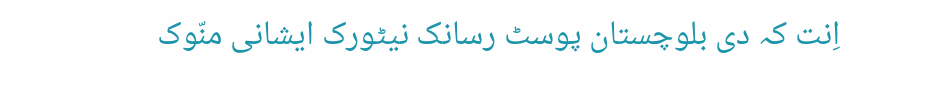اِنت کہ دی بلوچستان پوسٹ رسانک نیٹورک ایشانی منّوک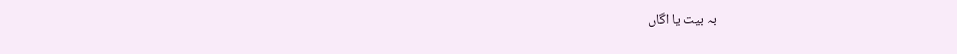بہ بیت یا اگاں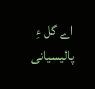اے گل ءِ پالیسیانی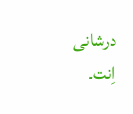درشانی اِنت۔